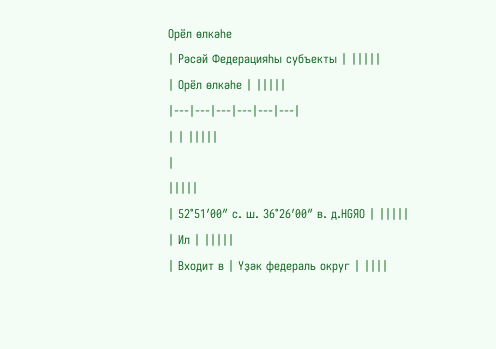Орёл өлкәһе
| Рәсәй Федерацияһы субъекты | |||||
| Орёл өлкәһе | |||||
|---|---|---|---|---|---|
| | |||||
|
|||||
| 52°51′00″ с. ш. 36°26′00″ в. д.HGЯO | |||||
| Ил | |||||
| Входит в | Үҙәк федераль округ | ||||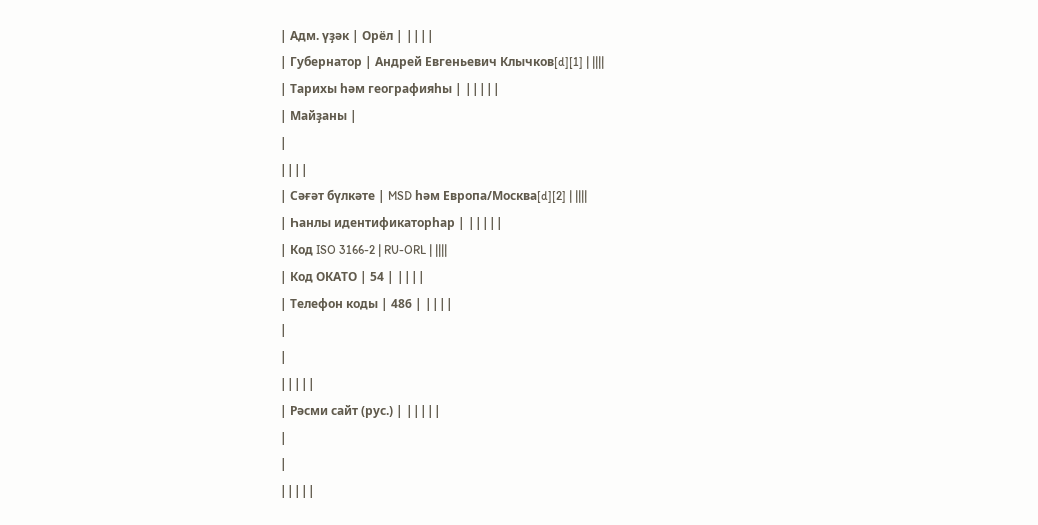| Адм. үҙәк | Орёл | ||||
| Губернатор | Андрей Евгеньевич Клычков[d][1] | ||||
| Тарихы һәм географияһы | |||||
| Майҙаны |
|
||||
| Сәғәт бүлкәте | MSD һәм Европа/Москва[d][2] | ||||
| Һанлы идентификаторһар | |||||
| Код ISO 3166-2 | RU-ORL | ||||
| Код ОКАТО | 54 | ||||
| Телефон коды | 486 | ||||
|
|
|||||
| Рәсми сайт (рус.) | |||||
|
|
|||||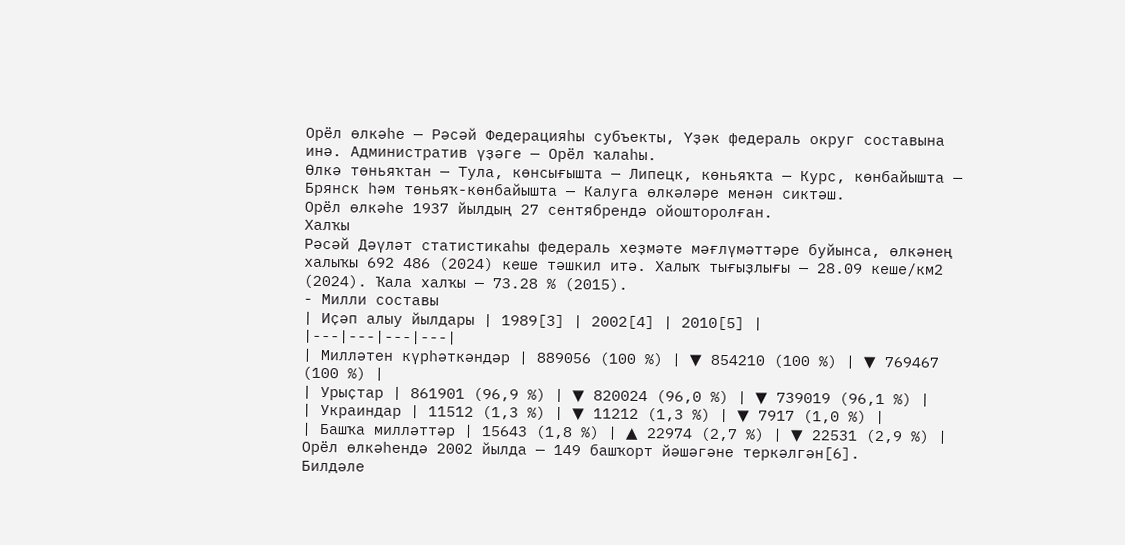Орёл өлкәһе — Рәсәй Федерацияһы субъекты, Үҙәк федераль округ составына инә. Административ үҙәге — Орёл ҡалаһы.
Өлкә төньяҡтан — Тула, көнсығышта — Липецк, көньяҡта — Курс, көнбайышта — Брянск һәм төньяҡ-көнбайышта — Калуга өлкәләре менән сиктәш.
Орёл өлкәһе 1937 йылдың 27 сентябрендә ойошторолған.
Халҡы
Рәсәй Дәүләт статистикаһы федераль хеҙмәте мәғлүмәттәре буйынса, өлкәнең халыҡы 692 486 (2024) кеше тәшкил итә. Халыҡ тығыҙлығы — 28.09 кеше/км2 (2024). Ҡала халҡы — 73.28 % (2015).
- Милли составы
| Иҫәп алыу йылдары | 1989[3] | 2002[4] | 2010[5] |
|---|---|---|---|
| Милләтен күрһәткәндәр | 889056 (100 %) | ▼ 854210 (100 %) | ▼ 769467 (100 %) |
| Урыҫтар | 861901 (96,9 %) | ▼ 820024 (96,0 %) | ▼ 739019 (96,1 %) |
| Украиндар | 11512 (1,3 %) | ▼ 11212 (1,3 %) | ▼ 7917 (1,0 %) |
| Башҡа милләттәр | 15643 (1,8 %) | ▲ 22974 (2,7 %) | ▼ 22531 (2,9 %) |
Орёл өлкәһендә 2002 йылда — 149 башҡорт йәшәгәне теркәлгән[6].
Билдәле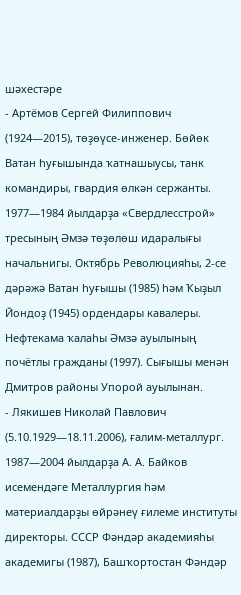шәхестәре
- Артёмов Сергей Филиппович (1924—2015), төҙөүсе-инженер. Бөйөк Ватан һуғышында ҡатнашыусы, танк командиры, гвардия өлкән сержанты. 1977—1984 йылдарҙа «Свердлесстрой» тресының Әмзә төҙөлөш идаралығы начальнигы. Октябрь Революцияһы, 2-се дәрәжә Ватан һуғышы (1985) һәм Ҡыҙыл Йондоҙ (1945) ордендары кавалеры. Нефтекама ҡалаһы Әмзә ауылының почётлы гражданы (1997). Сығышы менән Дмитров районы Упорой ауылынан.
- Лякишев Николай Павлович (5.10.1929—18.11.2006), ғалим-металлург. 1987—2004 йылдарҙа А. А. Байков исемендәге Металлургия һәм материалдарҙы өйрәнеү ғилеме институты директоры. СССР Фәндәр академияһы академигы (1987), Башҡортостан Фәндәр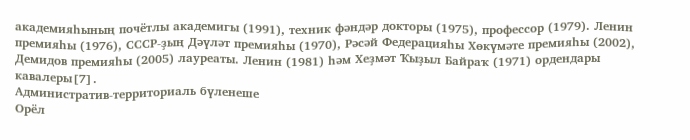академияһының почётлы академигы (1991), техник фәндәр докторы (1975), профессор (1979). Ленин премияһы (1976), СССР‑ҙың Дәүләт премияһы (1970), Рәсәй Федерацияһы Хөкүмәте премияһы (2002), Демидов премияһы (2005) лауреаты. Ленин (1981) һәм Хеҙмәт Ҡыҙыл Байраҡ (1971) ордендары кавалеры[7].
Административ-территориаль бүленеше
Орёл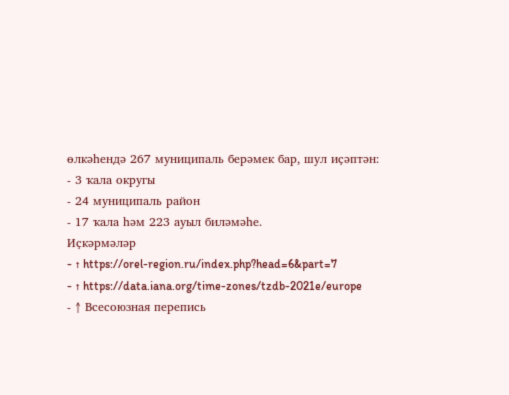өлкәһендә 267 муниципаль берәмек бар, шул иҫәптән:
- 3 ҡала округы
- 24 муниципаль район
- 17 ҡала һәм 223 ауыл биләмәһе.
Иҫкәрмәләр
- ↑ https://orel-region.ru/index.php?head=6&part=7
- ↑ https://data.iana.org/time-zones/tzdb-2021e/europe
- ↑ Всесоюзная перепись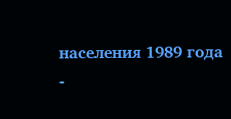населения 1989 года
-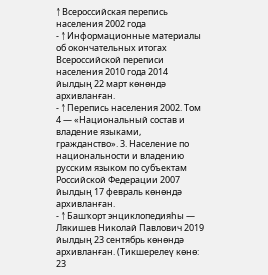↑ Всероссийская перепись населения 2002 года
- ↑ Информационные материалы об окончательных итогах Всероссийской переписи населения 2010 года 2014 йылдың 22 март көнөндә архивланған.
- ↑ Перепись населения 2002. Том 4 — «Национальный состав и владение языками, гражданство». 3. Население по национальности и владению русским языком по субъектам Российской Федерации 2007 йылдың 17 февраль көнөндә архивланған.
- ↑ Башҡорт энциклопедияһы — Лякишев Николай Павлович 2019 йылдың 23 сентябрь көнөндә архивланған. (Тикшерелеү көнө: 23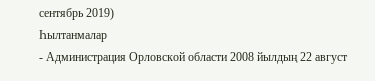сентябрь 2019)
Һылтанмалар
- Администрация Орловской области 2008 йылдың 22 август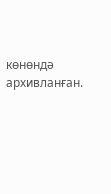көнөндә архивланған.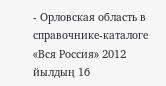- Орловская область в справочнике-каталоге «Вся Россия» 2012 йылдың 16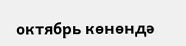октябрь көнөндә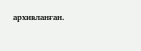архивланған.